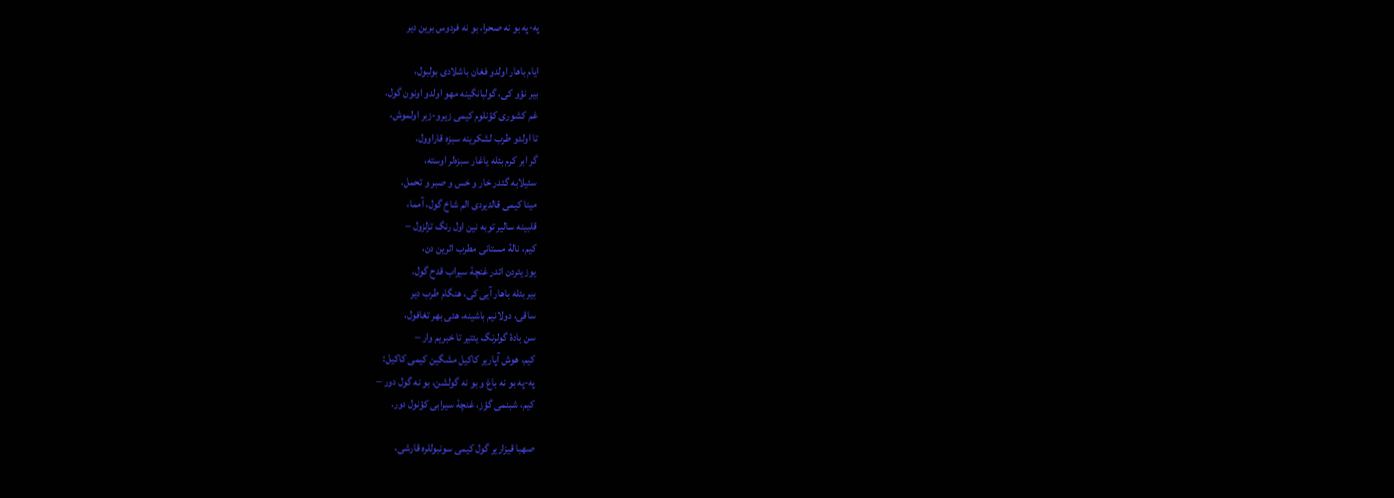په-په بو نه صحرا، بو نه فردوس برین دیر

ایام باهار اولدو فغان باشلادی بولبول،
بیر نؤو کی، گولبانگینه مهو اولدو اونون گول.
غم کشوری کؤنلوم کیمی زیرو-زبر اولموش،
تا اولدو طرب لشکرینه سبزه قاراوول.
گر ابر کرم بئله یاغار سبزه‌لر اوسته،
سئیلابه گئدر خار و خس و صبر و تحمل.
مینا کیمی قالدیردی الم شاخ گول، آمما،
قلبینه سالیر توبه نین اول رنگ تزلزول –
کیم، نالۀ مستانی مطرب اثرین دن،
یوز یئردن ائدر غنچۀ سیراب قدح گول.
بیر بئله باهار آیی کی، هنگام طرب دیر
ساقی، دولانیم باشینه، هئی بهر تغافول،
سن بادۀ گولرنگ یئتیر تا خبریم وار –
کیم، هوش آپاریر کاکیل مشگین کیمی کاکیل:
په-په بو نه باغ و بو نه گولشن، بو نه گول دور –
کیم، شبنمی گؤز، غنچۀ سیرابی کؤنول دور.

صهبا قیزاریر گول کیمی سونبوللره قارشی،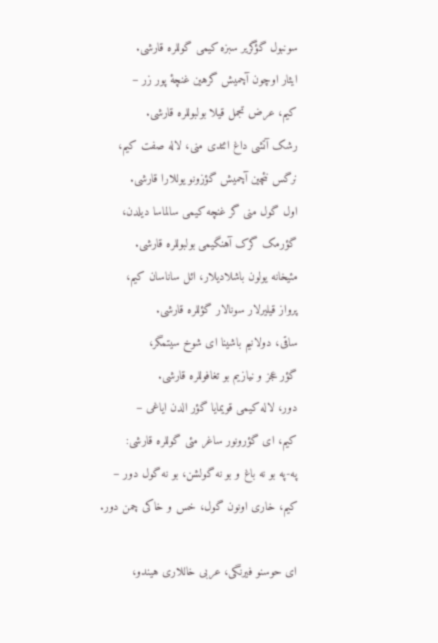سونبول گؤگریر سبزه کیمی گوللره قارشی.
ایثار اوچون آچمیش گرهین غنچۀ پور زر –
کیم، عرض تجمل قیلا بولبوللره قارشی.
رشک آتشی داغ ائتدی منی، لاله صفت کیم،
نرگس نئچین آچمیش گؤزونو یوللارا قارشی.
اول گول منی گر غنچه کیمی سالماسا دیلدن،
گؤرمک گرک آهنگیمی بولبوللره قارشی.
مئیخانه یولون باشلادیلار، ائل ساناسان کیم،
پرواز قیلیرلار سونالار گؤللره قارشی.
ساقی، دولانیم باشینا ای شوخ سیتمگر،
گؤر عجز و نیازیم بو تغافوللره قارشی.
دور، لاله کیمی قویمایا گؤر الدن ایاغی –
کیم، ای گؤرونور ساغر مئی گوللره قارشی:
په-په بو نه باغ و بو نه گولشن، بو نه گول دور –
کیم، خاری اونون گول، خس و خاکی چمن دور.

ای حوسنو فیرنگی، عربی خاللاری هیندو،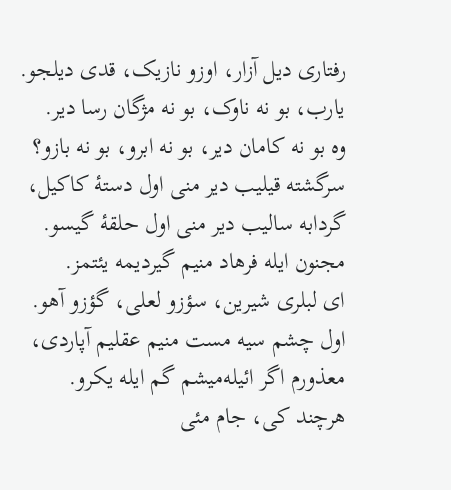رفتاری دیل آزار، اوزو نازیک، قدی دیلجو.
یارب، بو نه ناوک، بو نه مژگان رسا دیر.
وه بو نه کامان دیر، بو نه ابرو، بو نه بازو؟
سرگشته قیلیب دیر منی اول دستۀ کاکیل،
گردابه سالیب دیر منی اول حلقۀ گیسو.
مجنون ایله فرهاد منیم گیردیمه یئتمز.
ای لبلری شیرین، سؤزو لعلی، گؤزو آهو.
اول چشم سیه مست منیم عقلیم آپاردی،
معذورم اگر ائیله‌میشم گم ایله یکرو.
هرچند کی، جام مئی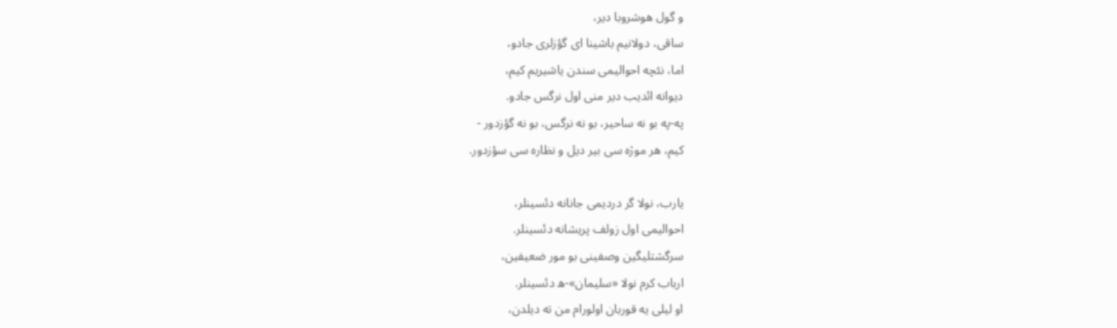و گول هوشروبا دیر،
ساقی، دولانیم باشینا ای گؤزلری جادو،
اما، نئچه احوالیمی سندن یاشیریم کیم،
دیوانه ائدیب دیر منی اول نرگس جادو.
په-په بو نه ساحیر، بو نه نرگس، بو نه گؤزدور -
کیم، هر موژه سی بیر دیل و نظاره سی سؤزدور.

یارب، نولا گر دردیمی جانانه دئسینلر،
احوالیمی اول زولف پریشانه دئسینلر.
سرگشتلیگین وصفینی بو مور ضعیفین،
ارباب کرم نولا «سلیمان»-ه دئسینلر.
او لیلی یه قوربان اولورام من ته دیلدن،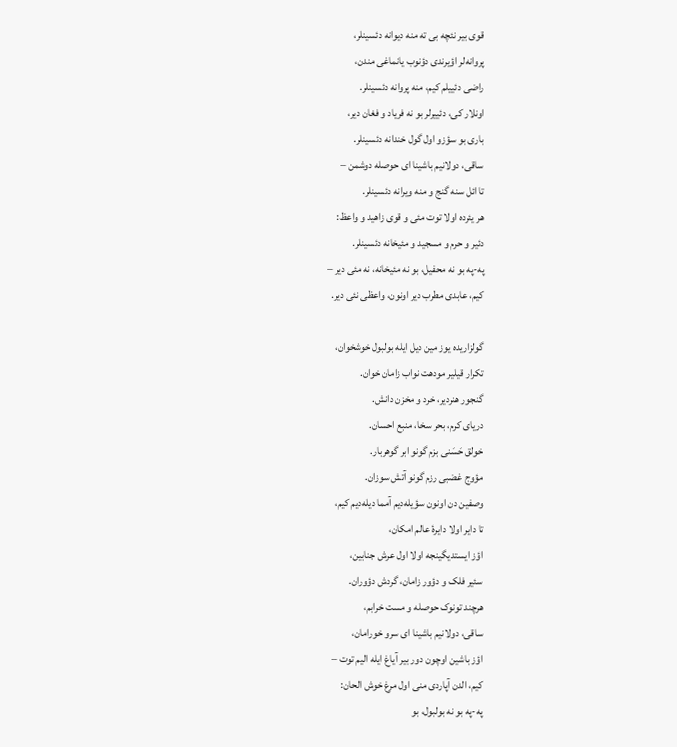قوی بیر نئچه بی ته منه دیوانه دئسینلر،
پروانه‌لر اؤیرندی دؤنوب یانماغی مندن،
راضی دئییلم کیم، منه پروانه دئسینلر.
اونلار کی، دئییرلر بو نه فریاد و فغان دیر،
باری بو سؤزو اول گول خندانه دئسینلر.
ساقی، دولانیم باشینا ای حوصله دوشمن –
تا ائل سنه گنج و منه ویرانه دئسینلر.
هر یئرده اولا توت مئی و قوی زاهید و واعظ:
دئیر و حرم و مسجید و مئیخانه دئسینلر.
په-په بو نه محفیل، بو نه مئیخانه، نه مئی دیر –
کیم، عابدی مطرب دیر اونون، واعظی نئی دیر.

گولزاریده یوز مین دیل ایله بولبول خوشخوان،
تکرار قیلیر مودهت نواب زامان خوان.
گنجور هنردیر، خرد و مخزن دانش.
دریای کرم، بحر سخا، منبع احسان.
خولق حَسَنی بزم گونو ابر گوهربار.
مؤوج غضبی رزم گونو آتش سوزان.
وصفین دن اونون سؤیله‌دیم آمما دیله‌دیم کیم،
تا دایر اولا دایرۀ عالم امکان،
اؤز ایستدیگینجه اولا اول عرش جنابین،
سئیر فلک و دؤور زامان، گردش دؤوران.
هرچند تونوک حوصله و مست خرابم،
ساقی، دولانیم باشینا ای سرو خورامان،
اؤز باشین اوچون دور بیر آیاغ ایله الیم توت –
کیم، الدن آپاردی منی اول مرغ خوش الحان:
په-په بو نه بولبول، بو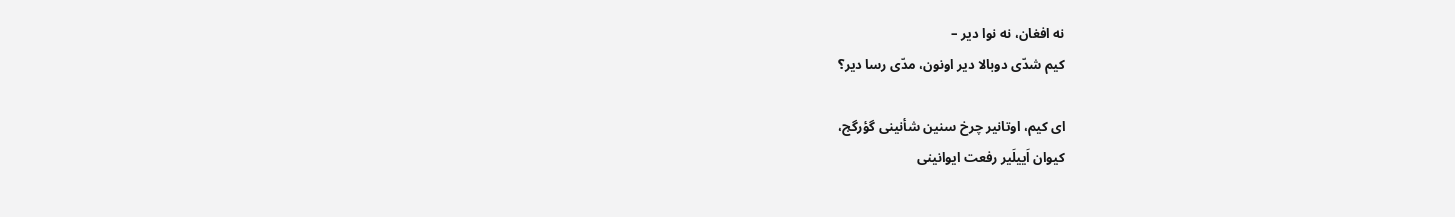نه افغان، نه نوا دیر –
کیم شدّی دوبالا دیر اونون، مدّی رسا دیر؟

ای کیم، اوتانیر چرخ سنین شأنینی گؤرگج،
کیوان اَییلَیر رفعت ایوانینی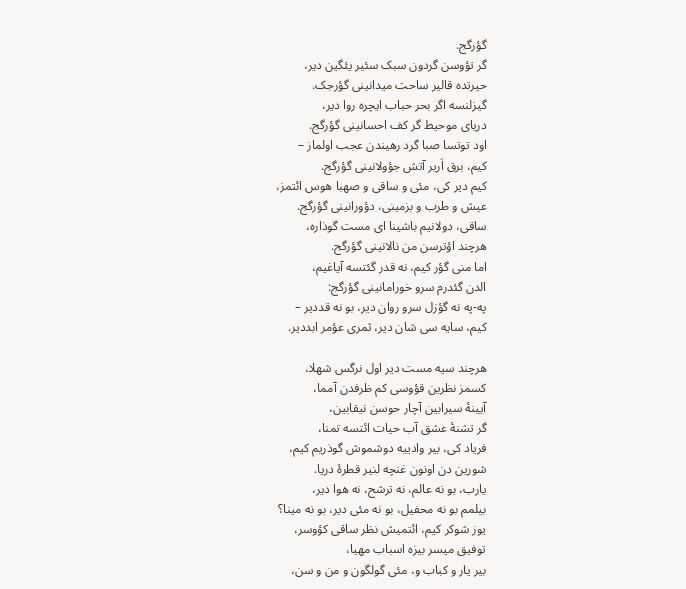گؤرگج.
گر تؤوسن گردون سبک سئیر یئگین دیر،
حیرتده قالیر ساحت میدانینی گؤرجک.
گیزلنسه اگر بحر حباب ایچره روا دیر،
دریای موحیط گر کف احسانینی گؤرگج.
اود توتسا صبا گرد رهیندن عجب اولماز –
کیم، برق اَریر آتش جؤولانینی گؤرگج.
کیم دیر کی، مئی و ساقی و صهبا هوس ائتمز،
عیش و طرب و بزمینی، دؤورانینی گؤرگج.
ساقی، دولانیم باشینا ای مست گوذاره،
هرچند اؤترسن من نالانینی گؤرگج.
اما منی گؤر کیم، نه قدر گئتسه آیاغیم،
الدن گئدرم سرو خورامانینی گؤرگج:
په-په نه گؤزل سرو روان دیر، بو نه قددیر –
کیم، سایه سی شان دیر، ثمری عؤمر ابددیر.

هرچند سیه مست دیر اول نرگس شهلا،
کسمز نظرین قؤوسی کم ظرفدن آمما،
آیینۀ سیرابین آچار حوسن نیقابین،
گر تشنۀ عشق آب حیات ائتسه تمنا،
فریاد کی، بیر وادییه دوشموش گوذریم کیم،
شورین دن اونون غنچه لنیر قطرۀ دریا.
یارب، بو نه عالم، نه ترشح، نه هوا دیر،
بیلمم بو نه محفیل، بو نه مئی دیر، بو نه مینا؟
یوز شوکر کیم، ائتمیش نظر ساقی کؤوسر،
توفیق میسر بیزه اسباب مهیا،
بیر یار و کباب و، مئی گولگون و من و سن،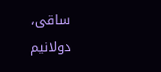ساقی، دولانیم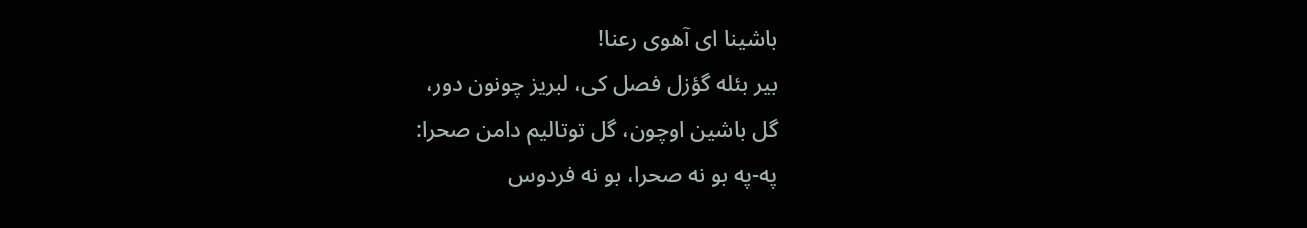باشینا ای آهوی رعنا!
بیر بئله گؤزل فصل کی، لبریز چونون دور،
گل باشین اوچون، گل توتالیم دامن صحرا:
په-په بو نه صحرا، بو نه فردوس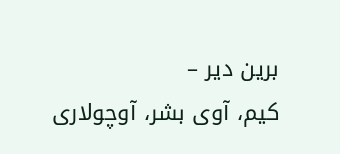برین دیر –
کیم، آوی بشر، آوچولاری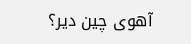آهوی چین دیر؟